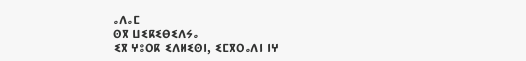ⴰⴷⴰⵎ
ⵙⴳ ⵡⵉⴽⵉⴱⵉⴷⵢⴰ
ⵉⴳ ⵖⵓⵔⴽ ⵉⴷⵍⵉⵙⵏ, ⵉⵎⴳⵔⴰⴷⵏ ⵏⵖ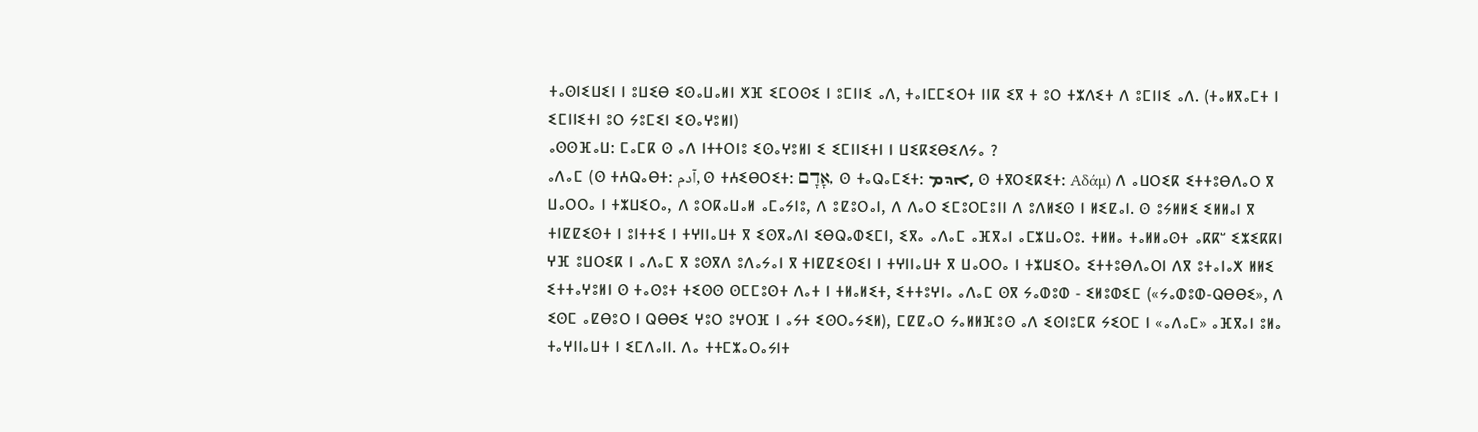ⵜⴰⵙⵏⵉⵡⵉⵏ ⵏ ⵓⵡⵉⴱ ⵉⵙⴰⵡⴰⵍⵏ ⵅⴼ ⵉⵎⵔⵙⵉ ⵏ ⵓⵎⵏⵏⵉ ⴰⴷ, ⵜⴰⵏⵎⵎⵉⵔⵜ ⵏⵏⴽ ⵉⴳ ⵜ ⵓⵔ ⵜⵣⴷⵉⵜ ⴷ ⵓⵎⵏⵏⵉ ⴰⴷ. (ⵜⴰⵍⴳⴰⵎⵜ ⵏ ⵉⵎⵏⵏⵉⵜⵏ ⵓⵔ ⵢⵓⵎⵉⵏ ⵉⵙⴰⵖⵓⵍⵏ)
ⴰⵙⵙⴼⴰⵡ: ⵎⴰⵎⴽ ⵙ ⴰⴷ ⵏⵜⵜⵔⵏⵓ ⵉⵙⴰⵖⵓⵍⵏ ⵉ ⵉⵎⵏⵏⵉⵜⵏ ⵏ ⵡⵉⴽⵉⴱⵉⴷⵢⴰ ?
ⴰⴷⴰⵎ (ⵙ ⵜⵄⵕⴰⴱⵜ: آدم, ⵙ ⵜⵄⵉⴱⵔⵉⵜ: אָדָם, ⵙ ⵜⴰⵕⴰⵎⵉⵜ: ܐܕܡ, ⵙ ⵜⴳⵔⵉⴽⵉⵜ: Αδάμ) ⴷ ⴰⵡⵔⵉⴽ ⵉⵜⵜⵓⴱⴷⴰⵔ ⴳ ⵡⴰⵔⵔⴰ ⵏ ⵜⵣⵡⵉⵔⴰ, ⴷ ⵓⵔⴽⴰⵡⴰⵍ ⴰⵎⴰⵢⵏⵓ, ⴷ ⵓⵇⵓⵔⴰⵏ, ⴷ ⴷⴰⵔ ⵉⵎⵓⵔⵎⵓⵏⵏ ⴷ ⵓⴷⵍⵉⵙ ⵏ ⵍⵉⵇⴰⵏ. ⵙ ⵓⵢⵍⵍⵉ ⵉⵍⵍⴰⵏ ⴳ ⵜⵏⵇⵇⵉⵙⵜ ⵏ ⵓⵏⵜⵜⵉ ⵏ ⵜⵖⵏⵏⴰⵡⵜ ⴳ ⵉⵙⴳⴰⴷⵏ ⵉⴱⵕⴰⵀⵉⵎⵏ, ⵉⴳⴰ ⴰⴷⴰⵎ ⴰⴼⴳⴰⵏ ⴰⵎⵣⵡⴰⵔⵓ. ⵜⵍⵍⴰ ⵜⴰⵍⵍⴰⵙⵜ ⴰⴽⴽⵯ ⵉⵣⵉⴽⴽⵏ ⵖⴼ ⵓⵡⵔⵉⴽ ⵏ ⴰⴷⴰⵎ ⴳ ⵓⵙⴳⴷ ⵓⴷⴰⵢⴰⵏ ⴳ ⵜⵏⵇⵇⵉⵙⵉⵏ ⵏ ⵜⵖⵏⵏⴰⵡⵜ ⴳ ⵡⴰⵔⵔⴰ ⵏ ⵜⵣⵡⵉⵔⴰ ⵉⵜⵜⵓⴱⴷⴰⵔⵏ ⴷⴳ ⵓⵜⴰⵏⴰⵅ ⵍⵍⵉ ⵉⵜⵜⴰⵖⵓⵍⵏ ⵙ ⵜⴰⵙⵓⵜ ⵜⵉⵙⵙ ⵙⵎⵎⵓⵙⵜ ⴷⴰⵜ ⵏ ⵜⵍⴰⵍⵉⵜ, ⵉⵜⵜⵓⵖⵏⴰ ⴰⴷⴰⵎ ⵙⴳ ⵢⴰⵀⵓⵀ - ⵉⵍⵓⵀⵉⵎ («ⵢⴰⵀⵓⵀ-ⵕⴱⴱⵉ», ⴷ ⵉⵙⵎ ⴰⵇⴱⵓⵔ ⵏ ⵕⴱⴱⵉ ⵖⵓⵔ ⵓⵖⵔⴼ ⵏ ⴰⵢⵜ ⵉⵙⵔⴰⵢⵉⵍ), ⵎⵇⵇⴰⵔ ⵢⴰⵍⵍⴼⵓⵙ ⴰⴷ ⵉⵙⵏⵓⵎⴽ ⵢⵉⵔⵎ ⵏ «ⴰⴷⴰⵎ» ⴰⴼⴳⴰⵏ ⵓⵍⴰ ⵜⴰⵖⵏⵏⴰⵡⵜ ⵏ ⵉⵎⴷⴰⵏⵏ. ⴷⴰ ⵜⵜⵎⵣⴰⵔⴰⵢⵏⵜ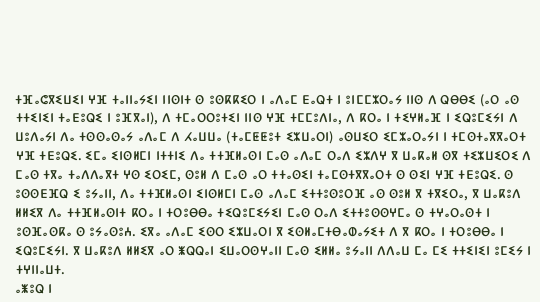ⵜⴼⴰⵛⴳⵉⵡⵉⵏ ⵖⴼ ⵜⴰⵏⵏⴰⵢⵉⵏ ⵏⵏⵙⵏⵜ ⵙ ⵓⵙⴽⴽⵉⵔ ⵏ ⴰⴷⴰⵎ ⴹⴰⵕⵜ ⵏ ⵓⵏⵎⵎⵣⵔⴰⵢ ⵏⵏⵙ ⴷ ⵕⴱⴱⵉ (ⴰⵔ ⴰⵙ ⵜⵜⵉⵏⵉⵏ ⵜⴰⴹⵓⵕⵉ ⵏ ⵓⴼⴳⴰⵏ), ⴷ ⵜⵎⴰⵔⵔⵓⵜⵉⵏ ⵏⵏⵙ ⵖⴼ ⵜⵎⵎⵓⴷⵏⴰ, ⴷ ⴽⵔⴰ ⵏ ⵜⵉⵖⵍⴰⴼ ⵏ ⵉⵕⵓⵎⵉⵢⵏ ⴷ ⵡⵓⴷⴰⵢⵏ ⴷⴰ ⵜⵙⵙⴰⵙⴰⵢ ⴰⴷⴰⵎ ⴷ ⵃⴰⵡⵡⴰ (ⵜⴰⵎⵟⵟⵓⵜ ⵉⵣⵡⴰⵔⵏ) ⴰⵙⵡⵉⵔ ⵉⵎⵣⴰⵔⴰⵢⵏ ⵏ ⵜⵎⵙⵜⴰⴳⴳⴰⵔⵜ ⵖⴼ ⵜⴹⵓⵕⵉ. ⵉⵎⴰ ⵉⵏⵙⵍⵎⵏ ⵏⵜⵜⵏⵉ ⴷⴰ ⵜⵜⴼⵍⴰⵙⵏ ⵎⴰⵙ ⴰⴷⴰⵎ ⵔⴰⴷ ⵉⵣⴷⵖ ⴳ ⵡⴰⴽⴰⵍ ⵙⴳ ⵜⵉⵣⵡⵉⵔⵉ ⴷ ⵎⴰⵙ ⵜⴳⴰ ⵜⴰⴷⴷⴰⴳⵜ ⵖⵙ ⵉⵔⵉⵎ, ⵙⵓⵍ ⴷ ⵎⴰⵙ ⴰⵔ ⵜⵜⴰⵙⵉⵏ ⵜⴰⵎⵙⵜⴳⴳⴰⵔⵜ ⵙ ⵙⵉⵏ ⵖⴼ ⵜⴹⵓⵕⵉ. ⵙ ⵓⵙⵙⴹⴼⵕ ⵉ ⵓⵢⴰⵏⵏ, ⴷⴰ ⵜⵜⴼⵍⴰⵙⵏ ⵉⵏⵙⵍⵎⵏ ⵎⴰⵙ ⴰⴷⴰⵎ ⵉⵜⵜⵓⵙⵓⵔⴼ ⴰⵙ ⵙⵓⵍ ⴳ ⵜⴳⵉⵔⴰ, ⴳ ⵡⴰⴽⵓⴷ ⵍⵍⵉⴳ ⴷⴰ ⵜⵜⴼⵍⴰⵙⵏⵜ ⴽⵔⴰ ⵏ ⵜⵔⵓⴱⴱⴰ ⵜⵉⵕⵓⵎⵉⵢⵉⵏ ⵎⴰⵙ ⵔⴰⴷ ⵉⵜⵜⵓⵙⵙⵖⵎⴰ ⵙ ⵜⵖⴰⵔⴰⵙⵜ ⵏ ⵓⵙⴼⴰⵙⴽⴰ ⵙ ⵓⵢⴰⵙⵓⵄ. ⵉⴳⴰ ⴰⴷⴰⵎ ⵉⵙⵔ ⵉⵣⵡⴰⵔⵏ ⴳ ⵉⵙⵍⴰⵎⵜⴱⴰⵀⴰⵢⵉⵜ ⴷ ⴳ ⴽⵔⴰ ⵏ ⵜⵔⵓⴱⴱⴰ ⵏ ⵉⵕⵓⵎⵉⵢⵏ. ⴳ ⵡⴰⴽⵓⴷ ⵍⵍⵉⴳ ⴰⵔ ⵥⵕⵕⴰⵏ ⵉⵡⴰⵔⵙⵖⴰⵏⵏ ⵎⴰⵙ ⵉⵍⵍⴰ ⵓⵢⴰⵏⵏ ⴷⴷⴰⵡ ⵎⴰ ⵎⵉ ⵜⵜⵉⵏⵉⵏ ⵓⵎⵉⵢ ⵏ ⵜⵖⵏⵏⴰⵡⵜ.
ⴰⵥⵓⵕ ⵏ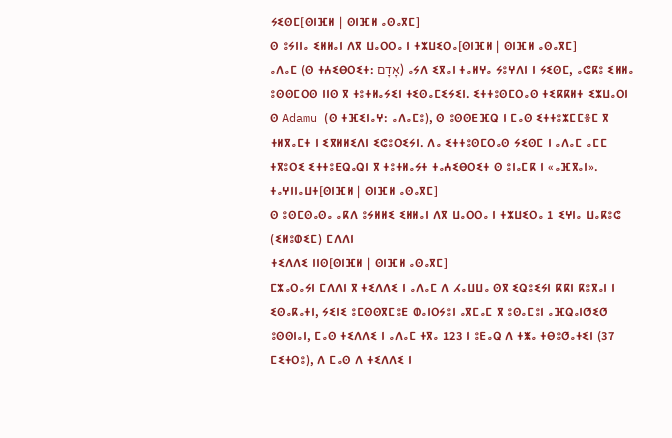ⵢⵉⵙⵎ[ⵙⵏⴼⵍ | ⵙⵏⴼⵍ ⴰⵙⴰⴳⵎ]
ⵙ ⵓⵢⵏⵏⴰ ⵉⵍⵍⴰⵏ ⴷⴳ ⵡⴰⵔⵔⴰ ⵏ ⵜⵣⵡⵉⵔⴰ[ⵙⵏⴼⵍ | ⵙⵏⴼⵍ ⴰⵙⴰⴳⵎ]
ⴰⴷⴰⵎ (ⵙ ⵜⵄⵉⴱⵔⵉⵜ: אָדָם) ⴰⵢⴷ ⵉⴳⴰⵏ ⵜⴰⵍⵖⴰ ⵢⵓⵖⴷⵏ ⵏ ⵢⵉⵙⵎ, ⴰⵛⴽⵓ ⵉⵍⵍⴰ ⵓⵙⵙⵎⵔⵙ ⵏⵏⵙ ⴳ ⵜⵓⵜⵍⴰⵢⵉⵏ ⵜⵉⵙⴰⵎⵉⵢⵉⵏ. ⵉⵜⵜⵓⵙⵎⵔⴰⵙ ⵜⵉⴽⴽⵍⵜ ⵉⵣⵡⴰⵔⵏ ⵙ Adamu (ⵙ ⵜⴼⵉⵏⴰⵖ: ⴰⴷⴰⵎⵓ), ⵙ ⵓⵙⵙⴹⴼⵕ ⵏ ⵎⴰⵙ ⵉⵜⵜⵓⵣⵎⵎⴻⵎ ⴳ ⵜⵍⴳⴰⵎⵜ ⵏ ⵉⴳⵍⵍⵉⴷⵏ ⵉⵛⵓⵔⵉⵢⵏ. ⴷⴰ ⵉⵜⵜⵓⵙⵎⵔⴰⵙ ⵢⵉⵙⵎ ⵏ ⴰⴷⴰⵎ ⴰⵎⵎ ⵜⴳⵓⵔⵉ ⵉⵜⵜⵓⴹⵕⴰⵕⵏ ⴳ ⵜⵓⵜⵍⴰⵢⵜ ⵜⴰⵄⵉⴱⵔⵉⵜ ⵙ ⵓⵏⴰⵎⴽ ⵏ «ⴰⴼⴳⴰⵏ».
ⵜⴰⵖⵏⵏⴰⵡⵜ[ⵙⵏⴼⵍ | ⵙⵏⴼⵍ ⴰⵙⴰⴳⵎ]
ⵙ ⵓⵙⵎⵙⴰⵙⴰ ⴰⴽⴷ ⵓⵢⵍⵍⵉ ⵉⵍⵍⴰⵏ ⴷⴳ ⵡⴰⵔⵔⴰ ⵏ ⵜⵣⵡⵉⵔⴰ 1 ⵉⵖⵏⴰ ⵡⴰⴽⵓⵛ (ⵉⵍⵓⵀⵉⵎ) ⵎⴷⴷⵏ
ⵜⵉⴷⴷⵉ ⵏⵏⵙ[ⵙⵏⴼⵍ | ⵙⵏⴼⵍ ⴰⵙⴰⴳⵎ]
ⵎⵣⴰⵔⴰⵢⵏ ⵎⴷⴷⵏ ⴳ ⵜⵉⴷⴷⵉ ⵏ ⴰⴷⴰⵎ ⴷ ⵃⴰⵡⵡⴰ ⵙⴳ ⵉⵕⵓⵉⵢⵏ ⴽⴽⵏ ⴽⵓⴳⴰⵏ ⵏ ⵉⵙⴰⴽⴰⵜⵏ, ⵢⵉⵏⵉ ⵓⵎⵙⵙⴳⵎⵓⴹ ⵀⴰⵏⵔⵢⵓⵏ ⴰⴳⵎⴰⵎ ⴳ ⵓⵙⴰⵎⵓⵏ ⴰⴼⵕⴰⵏⵚⵉⵚ ⵓⵙⵙⵏⴰⵏ, ⵎⴰⵙ ⵜⵉⴷⴷⵉ ⵏ ⴰⴷⴰⵎ ⵜⴳⴰ 123 ⵏ ⵓⴹⴰⵕ ⴷ ⵜⵥⴰ ⵜⴱⵓⵚⴰⵜⵉⵏ (37 ⵎⵉⵜⵔⵓ), ⴷ ⵎⴰⵙ ⴷ ⵜⵉⴷⴷⵉ ⵏ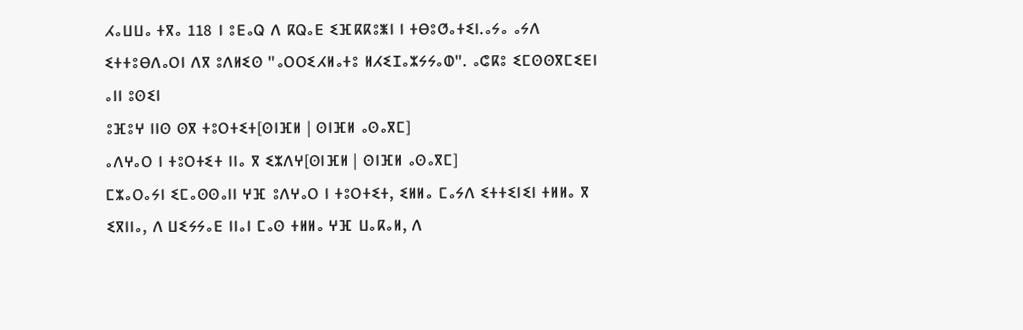ⵃⴰⵡⵡⴰ ⵜⴳⴰ 118 ⵏ ⵓⴹⴰⵕ ⴷ ⴽⵕⴰⴹ ⵉⴼⴽⴽⵓⵥⵏ ⵏ ⵜⴱⵓⵚⴰⵜⵉⵏ.ⴰⵢⴰ ⴰⵢⴷ ⵉⵜⵜⵓⴱⴷⴰⵔⵏ ⴷⴳ ⵓⴷⵍⵉⵙ "ⴰⵔⵔⵉⵃⵍⴰⵜⵓ ⵍⵃⵉⵊⴰⵣⵢⵢⴰⵀ". ⴰⵛⴽⵓ ⵉⵎⵙⵙⴳⵎⵉⴹⵏ ⴰⵏⵏ ⵓⵙⵉⵏ
ⵓⴼⵓⵖ ⵏⵏⵙ ⵙⴳ ⵜⵓⵔⵜⵉⵜ[ⵙⵏⴼⵍ | ⵙⵏⴼⵍ ⴰⵙⴰⴳⵎ]
ⴰⴷⵖⴰⵔ ⵏ ⵜⵓⵔⵜⵉⵜ ⵏⵏⴰ ⴳ ⵉⵣⴷⵖ[ⵙⵏⴼⵍ | ⵙⵏⴼⵍ ⴰⵙⴰⴳⵎ]
ⵎⵣⴰⵔⴰⵢⵏ ⵉⵎⴰⵙⵙⴰⵏⵏ ⵖⴼ ⵓⴷⵖⴰⵔ ⵏ ⵜⵓⵔⵜⵉⵜ, ⵉⵍⵍⴰ ⵎⴰⵢⴷ ⵉⵜⵜⵉⵏⵉⵏ ⵜⵍⵍⴰ ⴳ ⵉⴳⵏⵏⴰ, ⴷ ⵡⵉⵢⵢⴰⴹ ⵏⵏⴰⵏ ⵎⴰⵙ ⵜⵍⵍⴰ ⵖⴼ ⵡⴰⴽⴰⵍ, ⴷ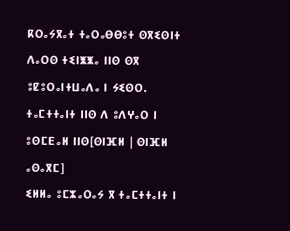ⴽⵔⴰⵢⴳⴰⵜ ⵜⴰⵔⴰⴱⴱⵓⵜ ⵙⴳⵉⵙⵏⵜ ⴷⴰⵔⵙ ⵜⵉⵏⵥⵥⴰ ⵏⵏⵙ ⵙⴳ ⵓⵇⵓⵔⴰⵏⵜⵡⴰⴷⴰ ⵏ ⵢⵉⵙⵔ.
ⵜⴰⵎⵜⵜⴰⵏⵜ ⵏⵏⵙ ⴷ ⵓⴷⵖⴰⵔ ⵏ ⵓⵙⵎⴹⴰⵍ ⵏⵏⵙ[ⵙⵏⴼⵍ | ⵙⵏⴼⵍ ⴰⵙⴰⴳⵎ]
ⵉⵍⵍⴰ ⵓⵎⵣⴰⵔⴰⵢ ⴳ ⵜⴰⵎⵜⵜⴰⵏⵜ ⵏ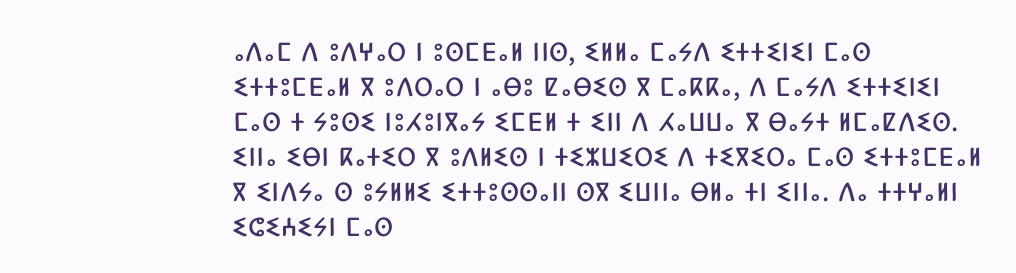ⴰⴷⴰⵎ ⴷ ⵓⴷⵖⴰⵔ ⵏ ⵓⵙⵎⴹⴰⵍ ⵏⵏⵙ, ⵉⵍⵍⴰ ⵎⴰⵢⴷ ⵉⵜⵜⵉⵏⵉⵏ ⵎⴰⵙ ⵉⵜⵜⵓⵎⴹⴰⵍ ⴳ ⵓⴷⵔⴰⵔ ⵏ ⴰⴱⵓ ⵇⴰⴱⵉⵙ ⴳ ⵎⴰⴽⴽⴰ, ⴷ ⵎⴰⵢⴷ ⵉⵜⵜⵉⵏⵉⵏ ⵎⴰⵙ ⵜ ⵢⵓⵙⵉ ⵏⵓⵃⵓⵏⴳⴰⵢ ⵉⵎⴹⵍ ⵜ ⵉⵏⵏ ⴷ ⵃⴰⵡⵡⴰ ⴳ ⴱⴰⵢⵜ ⵍⵎⴰⵇⴷⵉⵙ. ⵉⵏⵏⴰ ⵉⴱⵏ ⴽⴰⵜⵉⵔ ⴳ ⵓⴷⵍⵉⵙ ⵏ ⵜⵉⵣⵡⵉⵔⵉ ⴷ ⵜⵉⴳⵉⵔⴰ ⵎⴰⵙ ⵉⵜⵜⵓⵎⴹⴰⵍ ⴳ ⵉⵏⴷⵢⴰ ⵙ ⵓⵢⵍⵍⵉ ⵉⵜⵜⵓⵙⵙⴰⵏⵏ ⵙⴳ ⵉⵡⵏⵏⴰ ⴱⵍⴰ ⵜⵏ ⵉⵏⵏⴰ. ⴷⴰ ⵜⵜⵖⴰⵍⵏ ⵉⵛⵉⵄⵉⵢⵏ ⵎⴰⵙ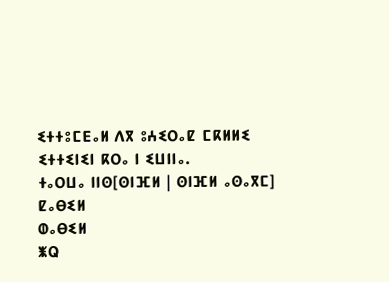ⵉⵜⵜⵓⵎⴹⴰⵍ ⴷⴳ ⵓⵄⵉⵔⴰⵇ ⵎⴽⵍⵍⵉ ⵉⵜⵜⵉⵏⵉⵏ ⴽⵔⴰ ⵏ ⵉⵡⵏⵏⴰ.
ⵜⴰⵔⵡⴰ ⵏⵏⵙ[ⵙⵏⴼⵍ | ⵙⵏⴼⵍ ⴰⵙⴰⴳⵎ]
ⵇⴰⴱⵉⵍ
ⵀⴰⴱⵉⵍ
ⵥⵕ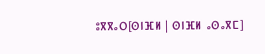ⵓⴳⴳⴰⵔ[ⵙⵏⴼⵍ | ⵙⵏⴼⵍ ⴰⵙⴰⴳⵎ]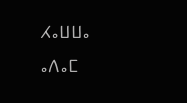ⵃⴰⵡⵡⴰ
ⴰⴷⴰⵎ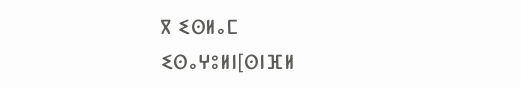ⴳ ⵉⵙⵍⴰⵎ
ⵉⵙⴰⵖⵓⵍⵏ[ⵙⵏⴼⵍ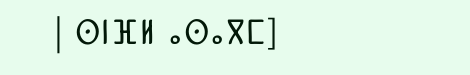| ⵙⵏⴼⵍ ⴰⵙⴰⴳⵎ]